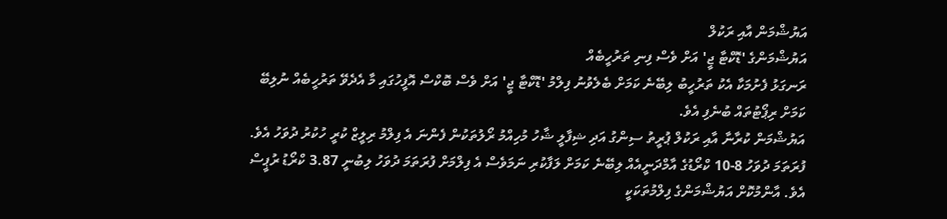އަޔުޝްމަން އާއި ރަކުލް
އަޔުޝްމަންގެ 'ޑޮކްޓާ ޖީ' އަށް ވެސް ފިނި ތަރުހީބެއް
ރަނގަޅު ފެށުމަކާ އެކު ތަރުހީބު ލިބޭނެ ކަމަށް ބެލެވުނު ފިލްމު 'ޑޮކްޓާ ޖީ' އަށް ވެސް ބޮކްސް އޮފީހުގައި މާ އެދެވޭ ތަރުހީބެއް ނުލިބޭ ކަމަށް ރިޕޯޓުތައް ބުނެފި އެވެ.
އަޔުޝްމަން ކުރާނާ އާއި ރަކުލް ޕުރީތު ސިންގު އަދި ޝިފާލީ ޝާހު މުހިއްމު ރޯލުތަކުން ފެންނަ އެ ފިލްމު ރިލީޒް ކުރީ ހުކުރު ދުވަހު އެވެ. ފުރަތަމަ ދުވަހު 8-10 ކްރޯޑުގެ އާމްދަނީއެއް ލިބޭނެ ކަމަށް ލަފާކުރި ނަމަވެސް އެ ފިލްމަށް ފުރަތަމަ ދުވަހު ލިބުނީ 3.87 ކްރޯޑު ރުޕީސް އެވެ. އާންމުކޮށް އަޔުޝްމަންގެ ފިލްމުތަކަކީ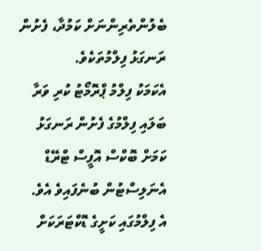ބެލުންތެރިންނަށް ކަމުދާ، ފެށުން ރަނގަޅު ފިލްމުތަކެވެ.
އެކަމަކު ފިލްމު ޕްރޮމޯޓު ކުރި ވަރާ ބަލައި ފިލްމުގެ ފެށުން ރަނގަޅު ކަމަށް ބޮކްސް އޮފީސް ޓްރޭޑް އެނަލިސްޓުން ބުނެފައިވެ އެވެ.
އެ ފިލްމުގައި ކަށީގެ ޑޮކްޓަރަކަށް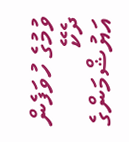ވުމުގެ ހުވަފެން ދެކޭ އަޔުޝްމަންގެ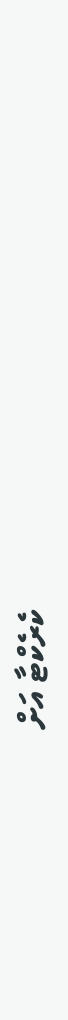ކެރެކްޓާ އަށް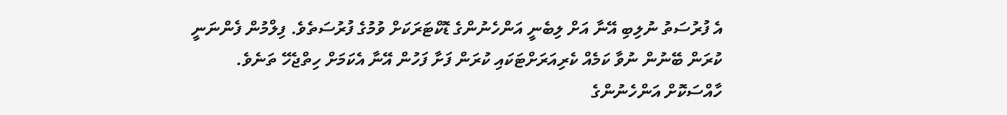އެ ފުރުސަތު ނުލިބި އޭނާ އަށް ލިބެނީ އަންހެނުންގެ ޑޮކްޓަރަކަށް ވުމުގެ ފުރުސަތެވެ. ފިލްމުން ފެންނަނީ ކުރަން ބޭނުން ނުވާ ކަމެއް ކެރިއަރަށްޓަކައި ކުރަން ފަށާ ފަހުން އޭނާ އެކަމަށް ހިތްޖެހޭ ތަނެވެ. ހާއްސަކޮށް އަންހެނުންގެ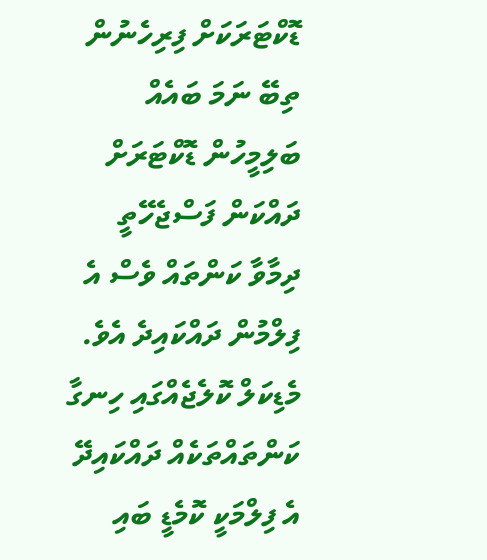ޑޮކްޓަރަކަށް ފިރިހެނުން ތިބޭ ނަމަ ބައެއް ބަލިމީހުން ޑޮކްޓަރަށް ދައްކަން ފަސްޖެހޭތީ ދިމާވާ ކަންތައް ވެސް އެ ފިލްމުން ދައްކައިދެ އެވެ.
މެޑިކަލް ކޮލެޖެއްގައި ހިނގާ ކަންތައްތަކެއް ދައްކައިދޭ އެ ފިލްމަކީ ކޮމެޑީ ބައި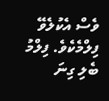ވެސް އެކުލެވޭ ފިލްމެކެވެ. ފިލްމު ބެލި ގިނަ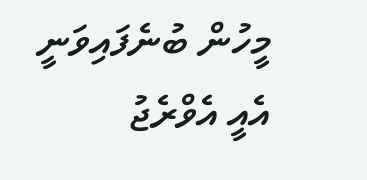މީހުން ބުނެފައިވަނީ އެއީ އެވްރެޖު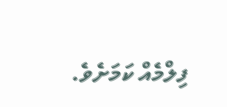ފިލްމެއް ކަމަށެވެ.